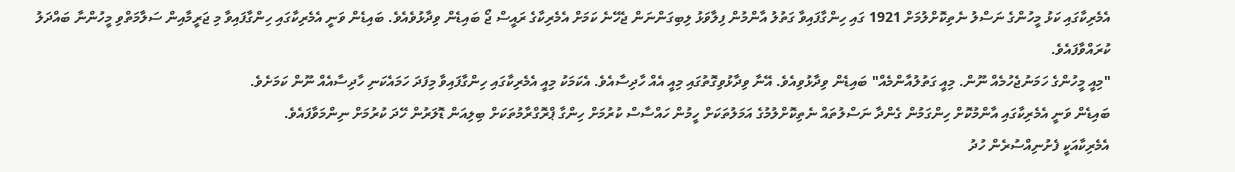އެމެރިކާގައި ކަޅު މީހުންގެ ނަސްލު ނެތިކޮށްލުމަށް 1921 ގައި ހިންގާފައިވާ ގަތުލު އާންމުން ފިލާވަޅު ލިބިގަންނަން ޖެހޭނެ ކަމަށް އެމެރިކާގެ ރައީސް ޖޯ ބައިޑެން ވިދާޅުވެއެވެ. ބައިޑެން ވަނީ އެމެރިކާގައި ހިންގާފައިވާ މި ޖަރީމާއިން ސަލާމަތްވި މީހުންނާ ބައްދަލު ކުރައްވާފައެވެ.
"މިއީ މީހުންގެ ހަމަނުޖެހުމެއް ނޫން. މިއީ ގަތުލުއާންމެއް" ބައިޑެން ވިދާޅުވިއެވެ. އޭނާ ވިދާޅުވިގޮތުގައި މިއީ އެއް ހާދިސާއެވެ. އެކަމަކު މިއީ އެމެރިކާގައި ހިންގާފައިވާ މިފަދަ ހަމައެކަނި ހާދިސާއެއް ނޫން ކަމަށެވެ.
ބައިޑެން ވަނީ އެމެރިކާގައި އާންމުކޮށް ހިންގަމުން ގެންދާ ނަސްލުތައް ނެތިކޮށްލުމުގެ އަމަލުތަކަށް ހީމުން ހައްސާސް ކުރުމަށް ހިންގާ ޕްރޮގްރާމުތަކަށް ބިލިއަން ޑޮލަރުން ހޭދަ ކުރުމަށް ނިންމަވާފައެވެ.
އެމެރިކާއަކީ ފެށުނިއްސުރެން ހުދު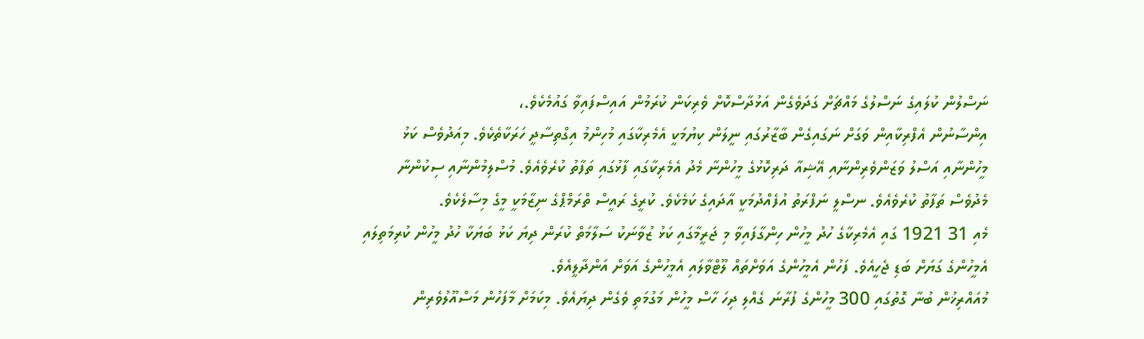ނަސްލުން ކުލައިގެ ނަސްލުގެ މައްޗަށް ގަދަވެގެން އަޅުދާސްކޮށް ވެރިކަން ކުރަމުން އައިސްފައިވާ ގައުމެކެވެ.،
އިންސާނުން އެފްރިކާއިން ވަގަށް ނަގައިގެން ބާޒާރުގައި ނީލަން ކިޔުމަކީ އެމެރިކާގައި މުހިންމު އިގްތިސާދީ ހަރަކާތެކެވެ. މިއަދުވެސް ކަޅު މީހުންނާއި އަސްލު ވަޒަންވެރިންނާއި އޭޝިއާ ދަރިކޮޅުގެ މީހުންނާ މެދު އެމެރިކާގައި ފާޅުގައި ތަފާތު ކުރެވެއެވެ. މުސްލިމުންނާއި ސިކުންނާ މެދުވެސް ތަފާތު ކުރެވެއެވެ. ނސްލީ ނަފްރަތު އުފެއްދުމަކީ އާދައިގެ ކަމެކެވެ. ކުރީގެ ރައީސް ތްރަމްޕްގެ ނިޒާމަކީ މީގެ މިސާލެކެވެ.
މެއި 31 1921 ގައި އެމެރިކާގެ ހުދު މީހުން ހިންގާފައިވާ މި ޖަރީމާގައި ކަޅު ޒުވާނަކު ސަލާމަތް ކުރަން ދިޔަ ކަޅު ބަޔަކާ ހުދު މީހުން ކުރިމަތިލައި އެމީހުންގެ ގަޔަށް ބަޑި ޖެހީއެވެ. ފަހުން އެމީހުންގެ އަވަށްތައް ލޫޓްވާލައި އެމީހުންގެ އަވަށް އަންދާލީއެވެ.
މުއައްރިޚުން ބުނާ ގޮތުގައި 300 މީހުންގެ ފުރާނަ ގެއްލި ދިހަ ހާސް މީހުން މަގުމަތި ވެގެން ދިޔައެވެ. މިކަމަށް މާފަހުން މަސްއޫލުވެރިން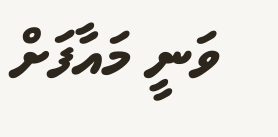ވަނީ މައާފަށް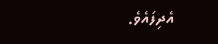އެދިފައެވެ.